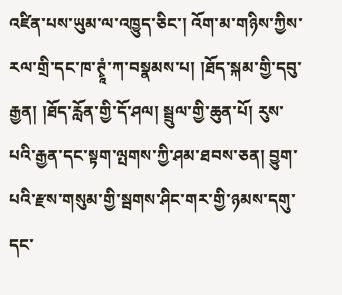འཛིན་པས་ཡུམ་ལ་འཁྱུད་ཅིང་། འོག་མ་གཉིས་ཀྱིས་རལ་གྲི་དང་ཁ་ཊྭཱཾ་ཀ་བསྣམས་པ། །ཐོད་སྐམ་གྱི་དབུ་རྒྱན། །ཐོད་རློན་གྱི་དོ་ཤལ། སྦྲུལ་གྱི་ཆུན་པོ། རུས་པའི་རྒྱན་དང་སྟག་ལྤགས་ཀྱི་ཤམ་ཐབས་ཅན། བྱུག་པའི་རྫས་གསུམ་གྱི་སྦགས་ཤིང་གར་གྱི་ཉམས་དགུ་དང་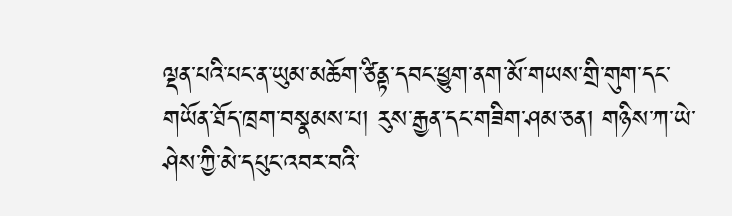ལྡན་པའི་པང་ན་ཡུམ་མཆོག་ཙིནྟ་དབང་ཕྱུག་ནག་མོ་གཡས་གྲི་གུག་དང་གཡོན་ཐོད་ཁྲག་བསྣམས་པ། རུས་རྒྱན་དང་གཟིག་ཤམ་ཅན། གཉིས་ཀ་ཡེ་ཤེས་ཀྱི་མེ་དཔུང་འབར་བའི་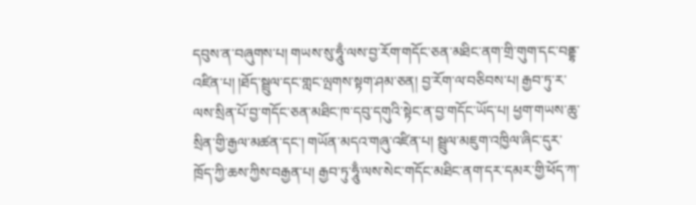དབུས་ན་བཞུགས་པ། གཡས་སུ་ཧཱུྃ་ལས་བྱ་རོག་གདོང་ཅན་མཐིང་ནག་གྲི་གུག་དང་བནྡྷ་འཛིན་པ། །ཐོད་སྦྲུལ་དང་གླང་ལྤགས་སྟག་ཤམ་ཅན། བྱ་རོག་ལ་བཅིབས་པ། རྒྱབ་ཏུ་ར་ལས་སྲིན་པོ་བྱ་གདོང་ཅན་མཐིང་ཁ་དབུ་དགུའི་སྟེང་ན་བྱ་གདོང་ཡོད་པ། ཕྱག་གཡས་ཆུ་སྲིན་གྱི་རྒྱལ་མཚན་དང་། གཡོན་མདའ་གཞུ་འཛིན་པ། སྦྲུལ་མཇུག་འཁྱིལ་ཞིང་དུར་ཁྲོད་ཀྱི་ཆས་ཀྱིས་བརྒྱན་པ། རྒྱབ་ཏུ་ཧཱུྃ་ལས་སེང་གདོང་མཐིང་ནག་དར་དམར་གྱི་ཕོད་ཀ་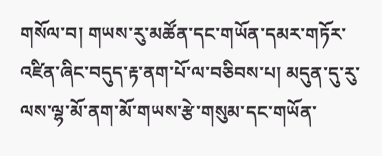གསོལ་བ། གཡས་རུ་མཚོན་དང་གཡོན་དམར་གཏོར་འཛིན་ཞིང་བདུད་རྟ་ནག་པོ་ལ་བཅིབས་པ། མདུན་དུ་རུ་ལས་ལྷ་མོ་ནག་མོ་གཡས་རྩེ་གསུམ་དང་གཡོན་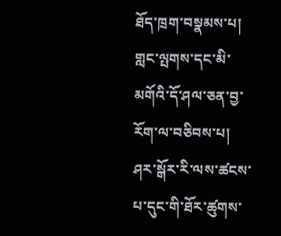ཐོད་ཁྲག་བསྣམས་པ། གླང་ལྤགས་དང་མི་མགོའི་དོ་ཤལ་ཅན་བྱ་རོག་ལ་བཅིབས་པ། ཤར་སྒོར་རི་ལས་ཚངས་པ་དུང་གི་ཐོར་ཚུགས་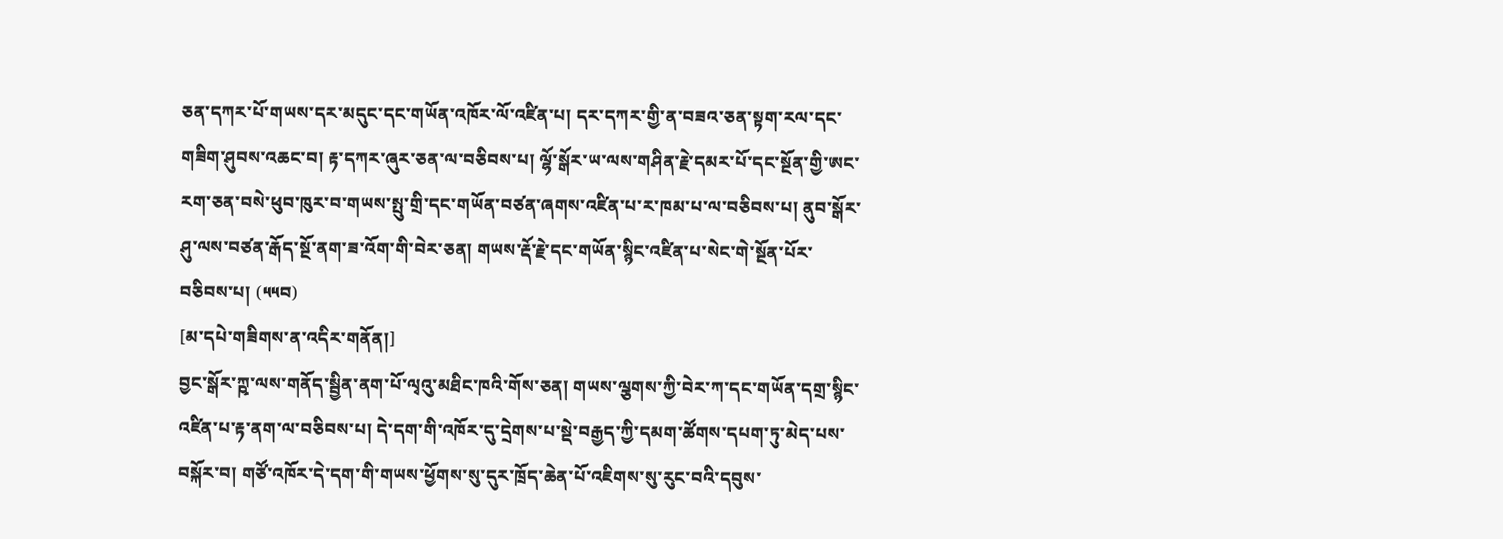ཅན་དཀར་པོ་གཡས་དར་མདུང་དང་གཡོན་འཁོར་ལོ་འཛིན་པ། དར་དཀར་གྱི་ན་བཟའ་ཅན་སྟག་རལ་དང་གཟིག་ཤུབས་འཆང་བ། རྟ་དཀར་ཞུར་ཅན་ལ་བཅིབས་པ། ལྷོ་སྒོར་ཡ་ལས་གཤིན་རྗེ་དམར་པོ་དང་སྔོན་གྱི་ཨང་རག་ཅན་བསེ་ཕུབ་ཁུར་བ་གཡས་སྤུ་གྲི་དང་གཡོན་བཙན་ཞགས་འཛིན་པ་ར་ཁམ་པ་ལ་བཅིབས་པ། ནུབ་སྒོར་ཤུ་ལས་བཙན་རྒོད་སྔོ་ནག་ཟ་འོག་གི་བེར་ཅན། གཡས་རྡོ་རྗེ་དང་གཡོན་སྙིང་འཛིན་པ་སེང་གེ་སྔོན་པོར་བཅིབས་པ། (༥༥བ)
[མ་དཔེ་གཟིགས་ན་འདིར་གནོན།]
བྱང་སྒོར་ཀྵ་ལས་གནོད་སྦྱིན་ནག་པོ་ལྭའུ་མཐིང་ཁའི་གོས་ཅན། གཡས་ལྕགས་ཀྱི་བེར་ཀ་དང་གཡོན་དགྲ་སྙིང་འཛིན་པ་རྟ་ནག་ལ་བཅིབས་པ། དེ་དག་གི་འཁོར་དུ་དྲེགས་པ་སྡེ་བརྒྱད་ཀྱི་དམག་ཚོགས་དཔག་ཏུ་མེད་པས་བསྐོར་བ། གཙོ་འཁོར་དེ་དག་གི་གཡས་ཕྱོགས་སུ་དུར་ཁྲོད་ཆེན་པོ་འཇིགས་སུ་རུང་བའི་དབུས་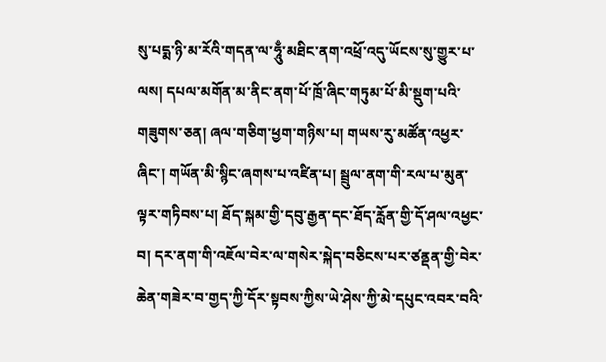སུ་པདྨ་ཉི་མ་རོའི་གདན་ལ་ཧཱུྃ་མཐིང་ནག་འཕྲོ་འདུ་ཡོངས་སུ་གྱུར་པ་ལས། དཔལ་མགོན་མ་ནིང་ནག་པོ་ཁྲོ་ཞིང་གཏུམ་པོ་མི་སྡུག་པའི་གཟུགས་ཅན། ཞལ་གཅིག་ཕྱག་གཉིས་པ། གཡས་རུ་མཚོན་འཕྱར་ཞིང་། གཡོན་མི་སྙིང་ཞགས་པ་འཛིན་པ། སྦྲུལ་ནག་གི་རལ་པ་མུན་ལྟར་གཏིབས་པ། ཐོད་སྐམ་གྱི་དབུ་རྒྱན་དང་ཐོད་རློན་གྱི་དོ་ཤལ་འཕྱང་བ། དར་ནག་གི་འཇོལ་བེར་ལ་གསེར་སྐེད་བཅིངས་པར་ཙནྡན་གྱི་བེར་ཆེན་གཟེར་བ་གྱད་ཀྱི་དོར་སྟབས་ཀྱིས་ཡེ་ཤེས་ཀྱི་མེ་དཔུང་འབར་བའི་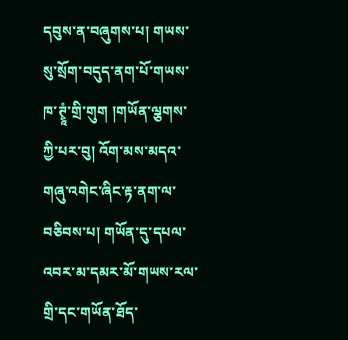དབུས་ན་བཞུགས་པ། གཡས་སུ་སྲོག་བདུད་ནག་པོ་གཡས་ཁ་ཊྭཱཾ་གྲི་གུག །གཡོན་ལྕགས་ཀྱི་པར་བུ། འོག་མས་མདའ་གཞུ་འགེང་ཞིང་རྟ་ནག་ལ་བཅིབས་པ། གཡོན་དུ་དཔལ་འབར་མ་དམར་མོ་གཡས་རལ་གྲི་དང་གཡོན་ཐོད་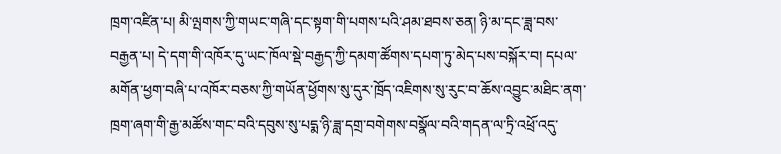ཁྲག་འཛིན་པ། མི་ལྤགས་ཀྱི་གཡང་གཞི་དང་སྟག་གི་པགས་པའི་ཤམ་ཐབས་ཅན། ཉི་མ་དང་ཟླ་བས་བརྒྱན་པ། དེ་དག་གི་འཁོར་དུ་ཡང་ཁོལ་སྡེ་བརྒྱད་ཀྱི་དམག་ཚོགས་དཔག་ཏུ་མེད་པས་བསྐོར་བ། དཔལ་མགོན་ཕྱག་བཞི་པ་འཁོར་བཅས་ཀྱི་གཡོན་ཕྱོགས་སུ་དུར་ཁྲོད་འཇིགས་སུ་རུང་བ་ཆོས་འབྱུང་མཐིང་ནག་ཁྲག་ཞག་གི་རྒྱ་མཚོས་གང་བའི་དབུས་སུ་པདྨ་ཉི་ཟླ་དགྲ་བགེགས་བསྣོལ་བའི་གདན་ལ་ཏྲི་འཕྲོ་འདུ་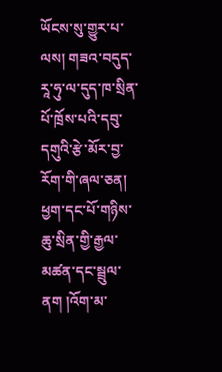ཡོངས་སུ་གྱུར་པ་ལས། གཟའ་བདུད་རཱ་ཧུ་ལ་དུད་ཁ་སྲིན་པོ་ཁྲོས་པའི་དབུ་དགུའི་རྩེ་མོར་བྱ་རོག་གི་ཞལ་ཅན། ཕྱག་དང་པོ་གཉིས་ཆུ་སྲིན་གྱི་རྒྱལ་མཚན་དང་སྦྲུལ་ནག །འོག་མ་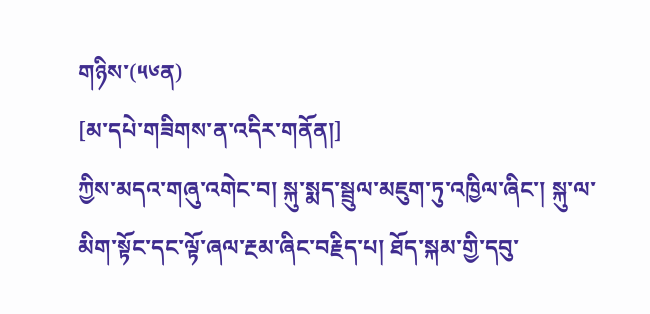གཉིས་(༥༦ན)
[མ་དཔེ་གཟིགས་ན་འདིར་གནོན།]
ཀྱིས་མདའ་གཞུ་འགེང་བ། སྐུ་སྨད་སྦྲུལ་མཇུག་ཏུ་འཁྱིལ་ཞིང་། སྐུ་ལ་མིག་སྟོང་དང་ལྟོ་ཞལ་རྔམ་ཞིང་བརྗིད་པ། ཐོད་སྐམ་གྱི་དབུ་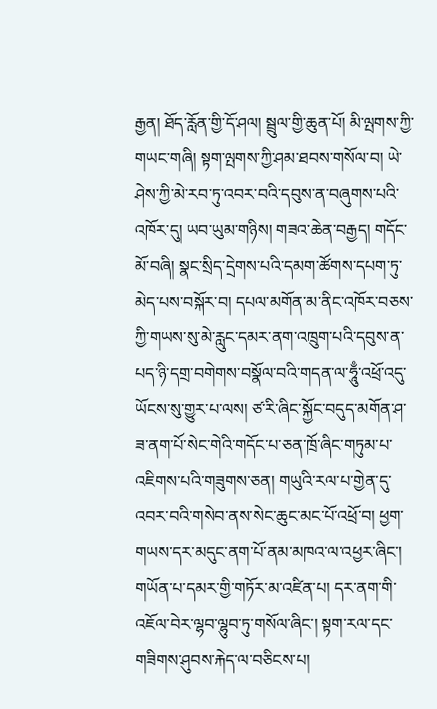རྒྱན། ཐོད་རློན་གྱི་དོ་ཤལ། སྦྲུལ་གྱི་ཆུན་པོ། མི་ལྤགས་ཀྱི་གཡང་གཞི། སྟག་ལྤགས་ཀྱི་ཤམ་ཐབས་གསོལ་བ། ཡེ་ཤེས་ཀྱི་མེ་རབ་ཏུ་འབར་བའི་དབུས་ན་བཞུགས་པའི་འཁོར་དུ། ཡབ་ཡུམ་གཉིས། གཟའ་ཆེན་བརྒྱད། གདོང་མོ་བཞི། སྣང་སྲིད་དྲེགས་པའི་དམག་ཚོགས་དཔག་ཏུ་མེད་པས་བསྐོར་བ། དཔལ་མགོན་མ་ནིང་འཁོར་བཅས་ཀྱི་གཡས་སུ་མེ་རླུང་དམར་ནག་འཁྲུག་པའི་དབུས་ན་པད་ཉི་དགྲ་བགེགས་བསྣོལ་བའི་གདན་ལ་ཧཱུྃ་འཕྲོ་འདུ་ཡོངས་སུ་གྱུར་པ་ལས། ཙ་རི་ཞིང་སྐྱོང་བདུད་མགོན་ཤ་ཟ་ནག་པོ་སེང་གེའི་གདོང་པ་ཅན་ཁྲོ་ཞིང་གཏུམ་པ་འཇིགས་པའི་གཟུགས་ཅན། གཡུའི་རལ་པ་གྱེན་དུ་འབར་བའི་གསེབ་ནས་སེང་ཆུང་མང་པོ་འཕྲོ་བ། ཕྱག་གཡས་དར་མདུང་ནག་པོ་ནམ་མཁའ་ལ་འཕྱར་ཞིང་། གཡོན་པ་དམར་གྱི་གཏོར་མ་འཛིན་པ། དར་ནག་གི་འཇོལ་བེར་ལྷབ་ལྷུབ་ཏུ་གསོལ་ཞིང་། སྟག་རལ་དང་གཟིགས་ཤུབས་རྐེད་ལ་བཅིངས་པ།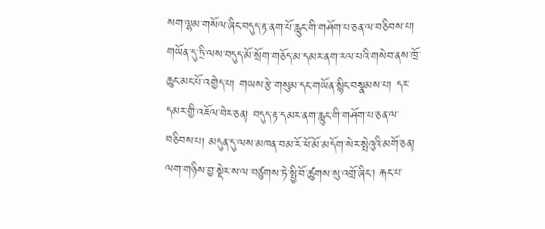སག་ལྷམ་གསོལ་ཞིང་བདུད་རྟ་ནག་པོ་རླུང་གི་གཤོག་པ་ཅན་ལ་བཅིབས་པ། གཡོན་དུ་ཏྲི་ལས་བདུད་མོ་སྲོག་གཅོད་མ་དམར་ནག་རལ་པའི་གསེབ་ནས་ཁྲོ་ཆུང་མང་པོ་འགྱེད་པ། གཡས་རྩེ་གསུམ་དང་གཡོན་སྙིང་བསྣམས་པ། དར་དམར་གྱི་འཇོལ་བེར་ཅན། བདུད་རྟ་དམར་ནག་རླུང་གི་གཤོག་པ་ཅན་ལ་བཅིབས་པ། མདུན་དུ་ལས་མཁན་བམ་རོ་ཕོ་མོ་མདོག་སེར་སྤེའུའི་མགོ་ཅན། ལག་གཉིས་བྱ་སྡེར་ས་ལ་བཙུགས་ཏེ་སྤྱི་བོ་ཚུགས་སུ་འགྲོ་ཞིང་། རྐང་པ་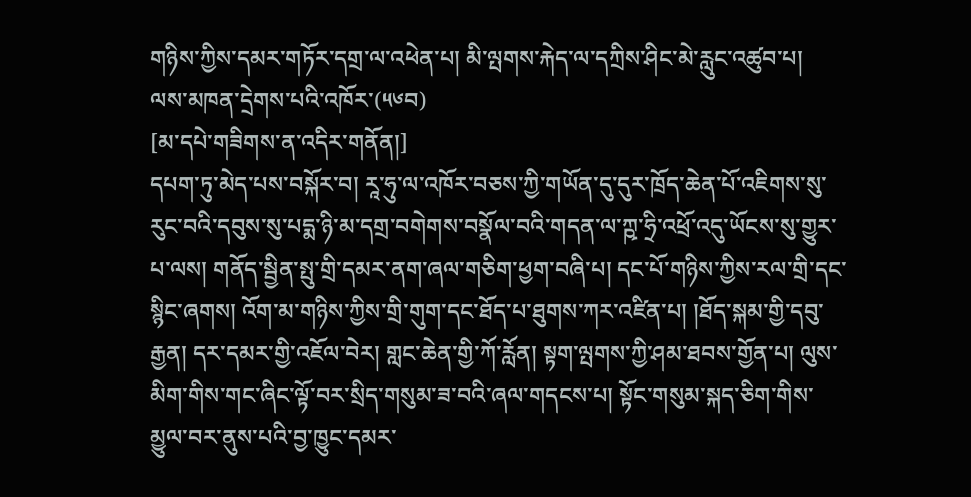གཉིས་ཀྱིས་དམར་གཏོར་དགྲ་ལ་འཕེན་པ། མི་ལྤགས་རྐེད་ལ་དཀྲིས་ཤིང་མེ་རླུང་འཚུབ་པ། ལས་མཁན་དྲེགས་པའི་འཁོར་(༥༦བ)
[མ་དཔེ་གཟིགས་ན་འདིར་གནོན།]
དཔག་ཏུ་མེད་པས་བསྐོར་བ། རཱ་ཧུ་ལ་འཁོར་བཅས་ཀྱི་གཡོན་དུ་དུར་ཁྲོད་ཆེན་པོ་འཇིགས་སུ་རུང་བའི་དབུས་སུ་པདྨ་ཉི་མ་དགྲ་བགེགས་བསྣོལ་བའི་གདན་ལ་ཀྵ་ཧྲི་འཕྲོ་འདུ་ཡོངས་སུ་གྱུར་པ་ལས། གནོད་སྦྱིན་སྤུ་གྲི་དམར་ནག་ཞལ་གཅིག་ཕྱག་བཞི་པ། དང་པོ་གཉིས་ཀྱིས་རལ་གྲི་དང་སྙིང་ཞགས། འོག་མ་གཉིས་ཀྱིས་གྲི་གུག་དང་ཐོད་པ་ཐུགས་ཀར་འཛིན་པ། །ཐོད་སྐམ་གྱི་དབུ་རྒྱན། དར་དམར་གྱི་འཇོལ་བེར། གླང་ཆེན་གྱི་ཀོ་རློན། སྟག་ལྤགས་ཀྱི་ཤམ་ཐབས་གྱོན་པ། ལུས་མིག་གིས་གང་ཞིང་ལྟོ་བར་སྲིད་གསུམ་ཟ་བའི་ཞལ་གདངས་པ། སྟོང་གསུམ་སྐད་ཅིག་གིས་མྱུལ་བར་ནུས་པའི་བྱ་ཁྱུང་དམར་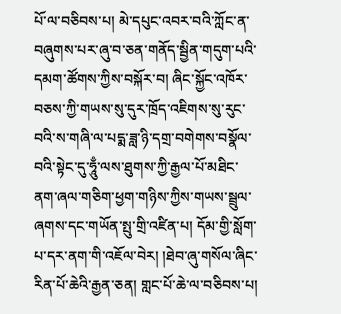པོ་ལ་བཅིབས་པ། མེ་དཔུང་འབར་བའི་ཀློང་ན་བཞུགས་པར་ཞུ་བ་ཅན་གནོད་སྦྱིན་གདུག་པའི་དམག་ཚོགས་ཀྱིས་བསྐོར་བ། ཞིང་སྐྱོང་འཁོར་བཅས་ཀྱི་གཡས་སུ་དུར་ཁྲོད་འཇིགས་སུ་རུང་བའི་ས་གཞི་ལ་པདྨ་ཟླ་ཉི་དགྲ་བགེགས་བསྣོལ་བའི་སྟེང་དུ་ཧཱུྃ་ལས་ཐུགས་ཀྱི་རྒྱལ་པོ་མཐིང་ནག་ཞལ་གཅིག་ཕྱག་གཉིས་ཀྱིས་གཡས་སྦྲུལ་ཞགས་དང་གཡོན་སྤུ་གྲི་འཛིན་པ། དོམ་གྱི་སློག་པ་དར་ནག་གི་འཇོལ་བེར། །ཐེབ་ཞུ་གསོལ་ཞིང་རིན་པོ་ཆེའི་རྒྱན་ཅན། གླང་པོ་ཆེ་ལ་བཅིབས་པ།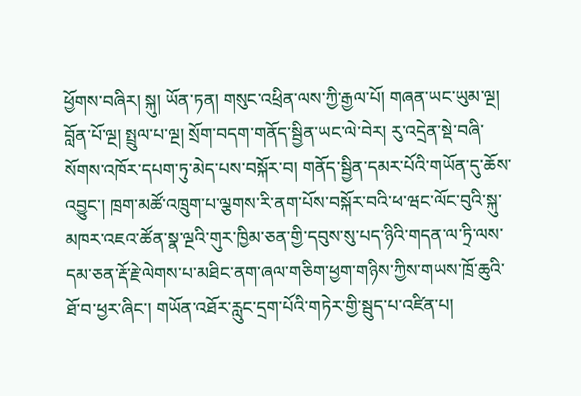ཕྱོགས་བཞིར། སྐུ། ཡོན་ཏན། གསུང་འཕྲིན་ལས་ཀྱི་རྒྱལ་པོ། གཞན་ཡང་ཡུམ་ལྔ། བློན་པོ་ལྔ། སྤྲུལ་པ་ལྔ། སྲོག་བདག་གནོད་སྦྱིན་ཡང་ལེ་བེར། རུ་འདྲེན་སྡེ་བཞི་སོགས་འཁོར་དཔག་ཏུ་མེད་པས་བསྐོར་བ། གནོད་སྦྱིན་དམར་པོའི་གཡོན་དུ་ཆོས་འབྱུང་། ཁྲག་མཚོ་འཁྲུག་པ་ལྕགས་རི་ནག་པོས་བསྐོར་བའི་ཕ་ཝང་ལོང་བུའི་སྐུ་མཁར་འཇའ་ཚོན་སྣ་ལྔའི་གུར་ཁྱིམ་ཅན་གྱི་དབུས་སུ་པད་ཉིའི་གདན་ལ་ཏྲི་ལས་དམ་ཅན་རྡོ་རྗེ་ལེགས་པ་མཐིང་ནག་ཞལ་གཅིག་ཕྱག་གཉིས་ཀྱིས་གཡས་ཁྲོ་ཆུའི་ཐོ་བ་ཕྱར་ཞིང་། གཡོན་འཐོར་རླུང་དྲག་པོའི་གཏེར་གྱི་སྦུད་པ་འཛིན་པ།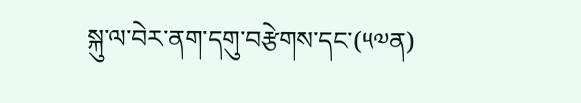སྐུ་ལ་བེར་ནག་དགུ་བརྩེགས་དང་(༥༧ན)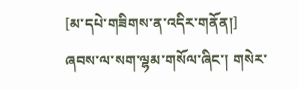[མ་དཔེ་གཟིགས་ན་འདིར་གནོན།]
ཞབས་ལ་སག་ལྷམ་གསོལ་ཞིང་། གསེར་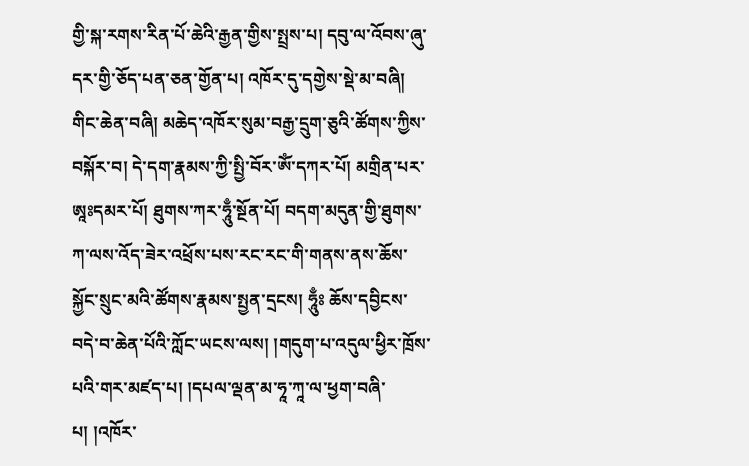གྱི་སྐ་རགས་རིན་པོ་ཆེའི་རྒྱན་གྱིས་སྤྲས་པ། དབུ་ལ་འོབས་ཞུ་དར་གྱི་ཅོད་པན་ཅན་གྱོན་པ། འཁོར་དུ་དགྱེས་སྡེ་མ་བཞི། གིང་ཆེན་བཞི། མཆེད་འཁོར་སུམ་བརྒྱ་དྲུག་ཅུའི་ཚོགས་ཀྱིས་བསྐོར་བ། དེ་དག་རྣམས་ཀྱི་སྤྱི་བོར་ཨོཾ་དཀར་པོ། མགྲིན་པར་ཨཱཿདམར་པོ། ཐུགས་ཀར་ཧཱུྃ་སྔོན་པོ། བདག་མདུན་གྱི་ཐུགས་ཀ་ལས་འོད་ཟེར་འཕྲོས་པས་རང་རང་གི་གནས་ནས་ཆོས་སྐྱོང་སྲུང་མའི་ཚོགས་རྣམས་སྤྱན་དྲངས། ཧཱུྃཿ ཆོས་དབྱིངས་བདེ་བ་ཆེན་པོའི་ཀློང་ཡངས་ལས། །གདུག་པ་འདུལ་ཕྱིར་ཁྲོས་པའི་གར་མཛད་པ། །དཔལ་ལྡན་མ་ཧཱ་ཀཱ་ལ་ཕྱག་བཞི་པ། །འཁོར་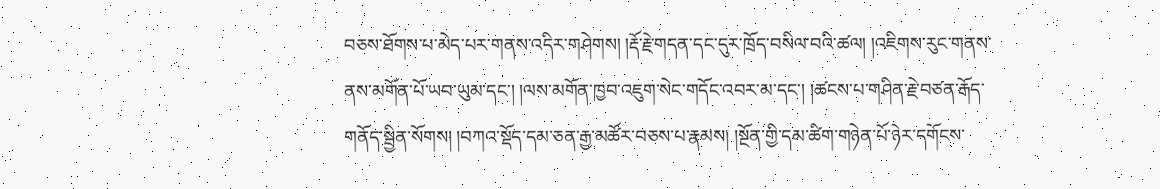བཅས་ཐོགས་པ་མེད་པར་གནས་འདིར་གཤེགས། །རྡོ་རྗེ་གདན་དང་དུར་ཁྲོད་བསིལ་བའི་ཚལ། །འཇིགས་རུང་གནས་ནས་མགོན་པོ་ཡབ་ཡུམ་དང་། །ལས་མགོན་ཁྱབ་འཇུག་སེང་གདོང་འབར་མ་དང་། །ཚངས་པ་གཤིན་རྗེ་བཙན་རྒོད་གནོད་སྦྱིན་སོགས། །བཀའ་སྡོད་དམ་ཅན་རྒྱ་མཚོར་བཅས་པ་རྣམས། །སྔོན་གྱི་དམ་ཚིག་གཉེན་པོ་ཉེར་དགོངས་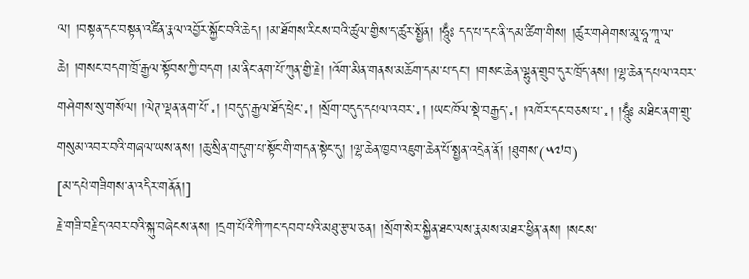ལ། །བསྟན་དང་བསྟན་འཛིན་རྣལ་འབྱོར་སྐྱོང་བའི་ཆེད། །མ་ཐོགས་རིངས་བའི་ཚུལ་གྱིས་ད་ཚུར་སྤྱོན། །ཧཱུྃཿ དད་པ་དང་ནི་དམ་ཚིག་གིས། །ཚུར་གཤེགས་མཱ་ཧཱ་ཀཱ་ལ་ཆེ། །གསང་བདག་ཁྲོ་རྒྱལ་སྟོབས་ཀྱི་བདག །མ་ནིང་ནག་པོ་ཀུན་གྱི་རྗེ། །འོག་མིན་གནས་མཆོག་དམ་པ་དང་། །གསང་ཆེན་ལྷུན་གྲུབ་དུར་ཁྲོད་ནས། །ལྷ་ཆེན་དཔལ་འབར་གཤེགས་སུ་གསོལ། །ལེཊ་ལྡན་ནག་པོ་༝། །བདུད་རྒྱལ་ཐོད་ཕྲེང་༝། །སྲོག་བདུད་དཔལ་འབར་༝། །ཡང་ཁོལ་སྡེ་བརྒྱད་༝། །འཁོར་དང་བཅས་པ་༝། །ཧཱུྃཿ མཐིང་ནག་གྲུ་གསུམ་འབར་བའི་གཞལ་ཡས་ནས། །ཆུ་སྲིན་གདུག་པ་སྟོང་གི་གདན་སྟེང་དུ། །ལྷ་ཆེན་ཁྱབ་འཇུག་ཆེན་པོ་སྤྱན་འདྲེན་ནོ། །ཐུགས་(༥༧བ)
[མ་དཔེ་གཟིགས་ན་འདིར་གནོན།]
རྗེ་གཟི་བརྗིད་འབར་བའི་སྐུ་བཞེངས་ནས། །དྲག་པོའི་ཀི་ཀང་དབབ་པའི་མཐུ་རྩལ་ཅན། །སྲོག་སེར་སྐྱིན་ཐང་ལས་རྣམས་མཐར་ཕྱིན་ནས། །སངས་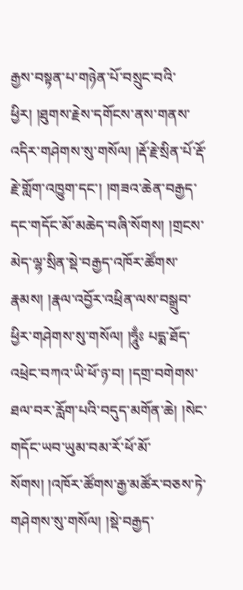རྒྱས་བསྟན་པ་གཉེན་པོ་བསྲུང་བའི་ཕྱིར། །ཐུགས་རྗེས་དགོངས་ནས་གནས་འདིར་གཤེགས་སུ་གསོལ། །རྡོ་རྗེ་སྲིན་པོ་རྡོ་རྗེ་གློག་འཁྱུག་དང་། །གཟའ་ཆེན་བརྒྱད་དང་གདོང་མོ་མཆེད་བཞི་སོགས། །གྲངས་མེད་ལྷ་སྲིན་སྡེ་བརྒྱད་འཁོར་ཚོགས་རྣམས། །རྣལ་འབྱོར་འཕྲིན་ལས་བསྒྲུབ་ཕྱིར་གཤེགས་སུ་གསོལ། །ཧཱུྃཿ པདྨ་ཐོད་འཕྲེང་བཀའ་ཡི་ཕོ་ཉ་བ། །དགྲ་བགེགས་ཐལ་བར་རློག་པའི་བདུད་མགོན་ཆེ། །སེང་གདོང་ཡབ་ཡུམ་བམ་རོ་ཕོ་མོ་སོགས། །འཁོར་ཚོགས་རྒྱ་མཚོར་བཅས་ཏེ་གཤེགས་སུ་གསོལ། །སྡེ་བརྒྱད་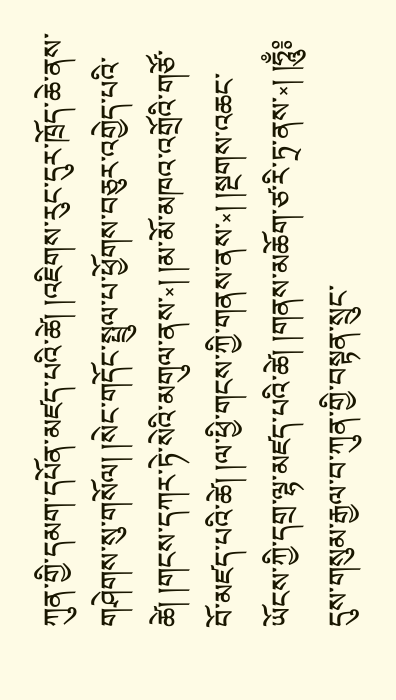ཀུན་གྱི་དམག་དཔོན་མཛད་པའི་ཚེ། །འཇིགས་རུང་དུར་ཁྲོད་ཆེ་ནས་གཤེགས་སུ་གསོལ། །སེང་གདོང་སྤྲུལ་པ་ཕྱོགས་བཅུར་འགྱེད་པའི་ཚེ། །གངས་དཀར་ཏེ་སེའི་མགུལ་ནས་༝། །མ་མོ་མཁའ་འགྲོའི་གཙོ་བོ་མཛད་པའི་ཚེ། །ལ་ཕྱི་གངས་ཀྱི་གནས་ནས་༝། །སྔགས་འཆང་ཡོངས་ཀྱི་དགྲ་ལྷ་མཛད་པའི་ཚེ། །གནས་མཆོག་ཙ་རི་ཏྲ་ནས་༝། །ཧཱུྃ༔ དུས་གསུམ་རྒྱལ་བ་ཀུན་གྱི་བསྟན་སྲུང་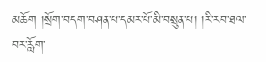མཆོག །སྲོག་བདག་བཤན་པ་དམར་པོ་མི་བསྲུན་པ། །རི་རབ་ཐལ་བར་རློག་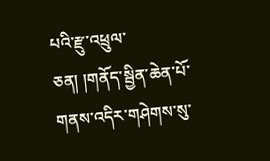པའི་རྫུ་འཕྲུལ་ཅན། །གནོད་སྦྱིན་ཆེན་པོ་གནས་འདིར་གཤེགས་སུ་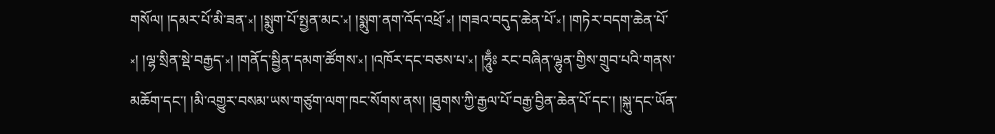གསོལ། །དམར་པོ་མི་ཟན་༝། །སྨུག་པོ་སྤྱན་མང་༝། །སྨུག་ནག་འོད་འཕྲོ་༝། །གཟའ་བདུད་ཆེན་པོ་༝། །གཏེར་བདག་ཆེན་པོ་༝། །ལྷ་སྲིན་སྡེ་བརྒྱད་༝། །གནོད་སྦྱིན་དམག་ཚོགས་༝། །འཁོར་དང་བཅས་པ་༝། །ཧཱུྃཿ རང་བཞིན་ལྷུན་གྱིས་གྲུབ་པའི་གནས་མཆོག་དང་། །མི་འགྱུར་བསམ་ཡས་གཙུག་ལག་ཁང་སོགས་ནས། །ཐུགས་ཀྱི་རྒྱལ་པོ་བརྒྱ་བྱིན་ཆེན་པོ་དང་། །སྐུ་དང་ཡོན་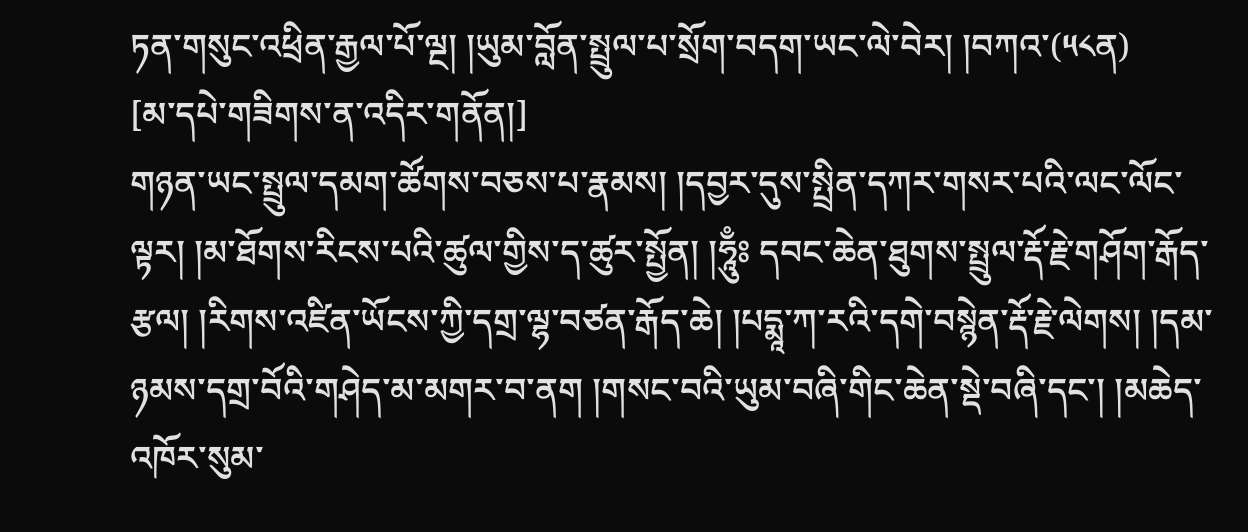ཏན་གསུང་འཕྲིན་རྒྱལ་པོ་ལྔ། །ཡུམ་བློན་སྤྲུལ་པ་སྲོག་བདག་ཡང་ལེ་བེར། །བཀའ་(༥༨ན)
[མ་དཔེ་གཟིགས་ན་འདིར་གནོན།]
གཉན་ཡང་སྤྲུལ་དམག་ཚོགས་བཅས་པ་རྣམས། །དབྱར་དུས་སྤྲིན་དཀར་གསར་པའི་ལང་ལོང་ལྟར། །མ་ཐོགས་རིངས་པའི་ཚུལ་གྱིས་ད་ཚུར་སྤྱོན། །ཧཱུྃཿ དབང་ཆེན་ཐུགས་སྤྲུལ་རྡོ་རྗེ་གཤོག་རྒོད་རྩལ། །རིགས་འཛིན་ཡོངས་ཀྱི་དགྲ་ལྷ་བཙན་རྒོད་ཆེ། །པདྨཱ་ཀ་རའི་དགེ་བསྙེན་རྡོ་རྗེ་ལེགས། །དམ་ཉམས་དགྲ་བོའི་གཤེད་མ་མགར་བ་ནག །གསང་བའི་ཡུམ་བཞི་གིང་ཆེན་སྡེ་བཞི་དང་། །མཆེད་འཁོར་སུམ་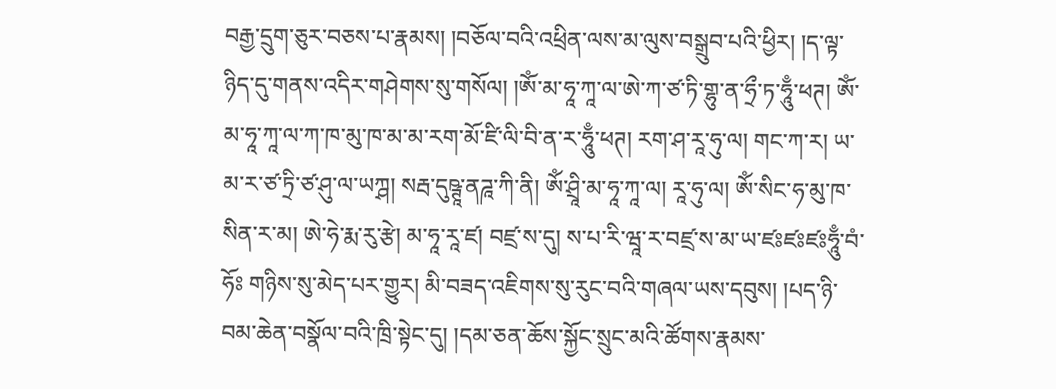བརྒྱ་དྲུག་ཅུར་བཅས་པ་རྣམས། །བཅོལ་བའི་འཕྲིན་ལས་མ་ལུས་བསྒྲུབ་པའི་ཕྱིར། །ད་ལྟ་ཉིད་དུ་གནས་འདིར་གཤེགས་སུ་གསོལ། །ཨོཾ་མ་ཧཱ་ཀཱ་ལ་ཨེ་ཀ་ཙ་ཏི་གྷུ་ན་ཧྲྀ་ཏ་ཧཱུྃ་ཕཊ། ཨོཾ་མ་ཧཱ་ཀཱ་ལ་ཀ་ཁ་མུ་ཁ་མ་མ་རག་མོ་ཛི་ལི་བི་ན་ར་ཧཱུྃ་ཕཊ། རག་ཤ་རཱ་ཧུ་ལ། གང་ཀ་ར། ཡ་མ་ར་ཙ་ཏྲི་ཙ་ཤུ་ལ་ཡཀྴ། སརྦ་དུཥྚཱ་ནཌཱ་ཀི་ནི། ཨོཾ་ཤྲཱི་མ་ཧཱ་ཀཱ་ལ། རཱ་ཧུ་ལ། ཨོཾ་སིང་ཧ་མུ་ཁ་སིན་ར་མ། ཨེ་ཧེ་རྨ་རུ་རྩེ། མ་ཧཱ་རཱ་ཛ། བཛྲ་ས་དུ། ས་པ་རི་ཝཱ་ར་བཛྲ་ས་མ་ཡ་ཛཿཛཿཛཿཧཱུྃ་བཾ་ཧོཿ གཉིས་སུ་མེད་པར་གྱུར། མི་བཟད་འཇིགས་སུ་རུང་བའི་གཞལ་ཡས་དབུས། །པད་ཉི་བམ་ཆེན་བསྣོལ་བའི་ཁྲི་སྟེང་དུ། །དམ་ཅན་ཆོས་སྐྱོང་སྲུང་མའི་ཚོགས་རྣམས་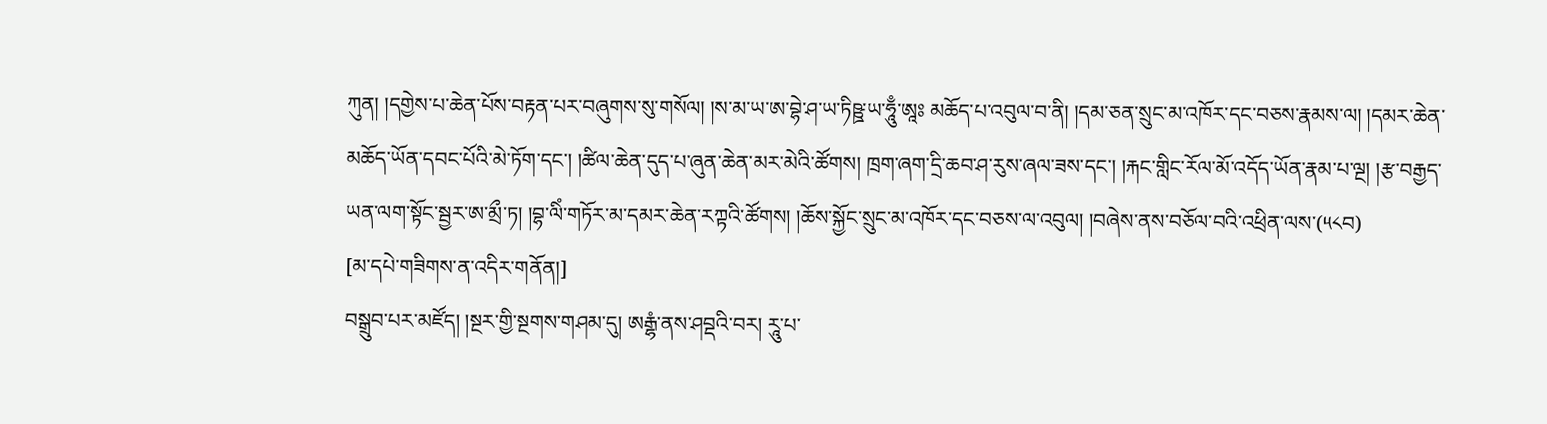ཀུན། །དགྱེས་པ་ཆེན་པོས་བརྟན་པར་བཞུགས་སུ་གསོལ། །ས་མ་ཡ་ཨ་བྷེ་ཤ་ཡ་ཏིཥྛ་ཡ་ཧཱུྃ་ཨཱཿ མཆོད་པ་འབུལ་བ་ནི། །དམ་ཅན་སྲུང་མ་འཁོར་དང་བཅས་རྣམས་ལ། །དམར་ཆེན་མཆོད་ཡོན་དབང་པོའི་མེ་ཏོག་དང་། །ཚིལ་ཆེན་དུད་པ་ཞུན་ཆེན་མར་མེའི་ཚོགས། ཁྲག་ཞག་དྲི་ཆབ་ཤ་རུས་ཞལ་ཟས་དང་། །རྐང་གླིང་རོལ་མོ་འདོད་ཡོན་རྣམ་པ་ལྔ། །རྩ་བརྒྱད་ཡན་ལག་སྟོང་སྦྱར་ཨ་མྲྀ་ཏ། །བྷ་ལིཾ་གཏོར་མ་དམར་ཆེན་རཀྟའི་ཚོགས། །ཆོས་སྐྱོང་སྲུང་མ་འཁོར་དང་བཅས་ལ་འབུལ། །བཞེས་ནས་བཅོལ་བའི་འཕྲིན་ལས་(༥༨བ)
[མ་དཔེ་གཟིགས་ན་འདིར་གནོན།]
བསྒྲུབ་པར་མཛོད། །སྔར་གྱི་སྔགས་གཤམ་དུ། ཨརྒྷཾ་ནས་ཤབྡའི་བར། རཱུ་པ་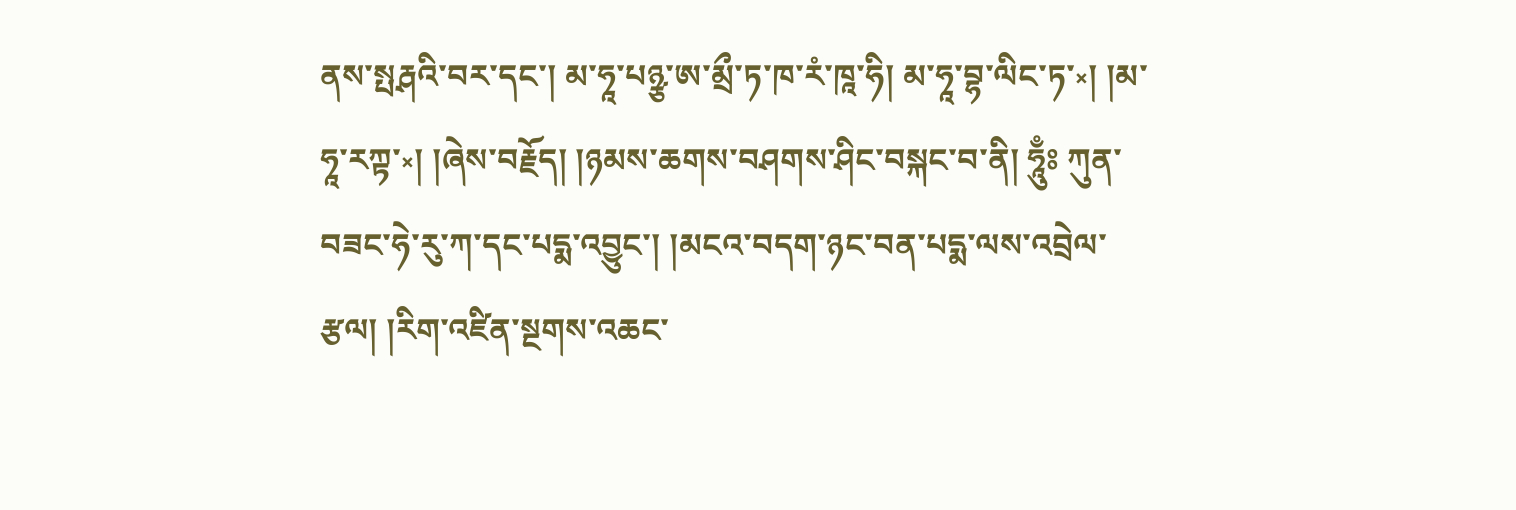ནས་སྤརྴའི་བར་དང་། མ་ཧཱ་པཉྩ་ཨ་མྲྀ་ཏ་ཁ་རཾ་ཁཱ་ཧི། མ་ཧཱ་བྷ་ལིང་ཏ་༝། །མ་ཧཱ་རཀྟ་༝། །ཞེས་བརྗོད། །ཉམས་ཆགས་བཤགས་ཤིང་བསྐང་བ་ནི། ཧཱུྃཿ ཀུན་བཟང་ཧེ་རུ་ཀ་དང་པདྨ་འབྱུང་། །མངའ་བདག་ཉང་བན་པདྨ་ལས་འབྲེལ་རྩལ། །རིག་འཛིན་སྔགས་འཆང་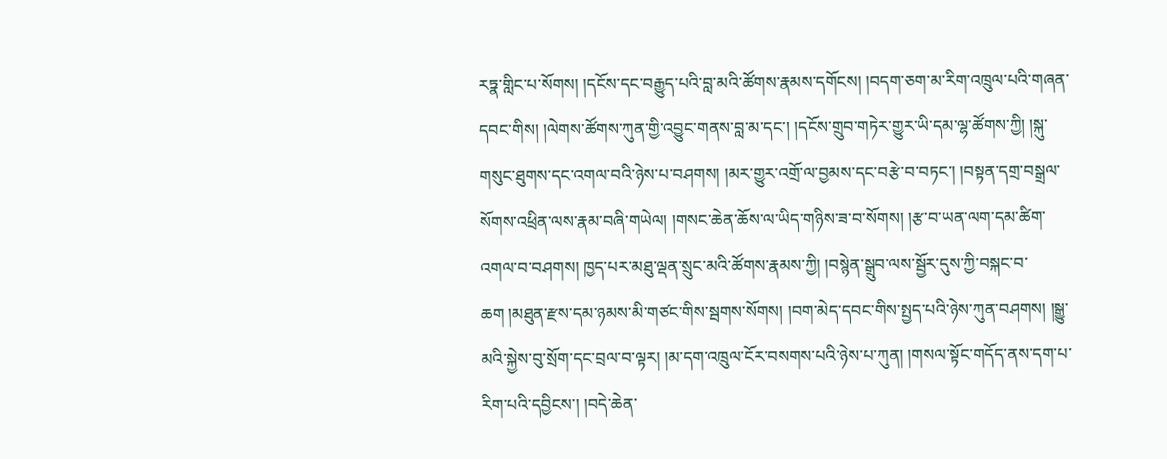རཏྣ་གླིང་པ་སོགས། །དངོས་དང་བརྒྱུད་པའི་བླ་མའི་ཚོགས་རྣམས་དགོངས། །བདག་ཅག་མ་རིག་འཁྲུལ་པའི་གཞན་དབང་གིས། །ལེགས་ཚོགས་ཀུན་གྱི་འབྱུང་གནས་བླ་མ་དང་། །དངོས་གྲུབ་གཏེར་གྱུར་ཡི་དམ་ལྷ་ཚོགས་ཀྱི། །སྐུ་གསུང་ཐུགས་དང་འགལ་བའི་ཉེས་པ་བཤགས། །མར་གྱུར་འགྲོ་ལ་བྱམས་དང་བརྩེ་བ་བཏང་། །བསྟན་དགྲ་བསྒྲལ་སོགས་འཕྲིན་ལས་རྣམ་བཞི་གཡེལ། །གསང་ཆེན་ཆོས་ལ་ཡིད་གཉིས་ཟ་བ་སོགས། །རྩ་བ་ཡན་ལག་དམ་ཚིག་འགལ་བ་བཤགས། ཁྱད་པར་མཐུ་ལྡན་སྲུང་མའི་ཚོགས་རྣམས་ཀྱི། །བསྙེན་སྒྲུབ་ལས་སྦྱོར་དུས་ཀྱི་བསྐང་བ་ཆག །མཐུན་རྫས་དམ་ཉམས་མི་གཙང་གིས་སྦགས་སོགས། །བག་མེད་དབང་གིས་སྤྱད་པའི་ཉེས་ཀུན་བཤགས། །སྒྱུ་མའི་སྐྱེས་བུ་སྲོག་དང་བྲལ་བ་ལྟར། །མ་དག་འཁྲུལ་ངོར་བསགས་པའི་ཉེས་པ་ཀུན། །གསལ་སྟོང་གདོད་ནས་དག་པ་རིག་པའི་དབྱིངས་། །བདེ་ཆེན་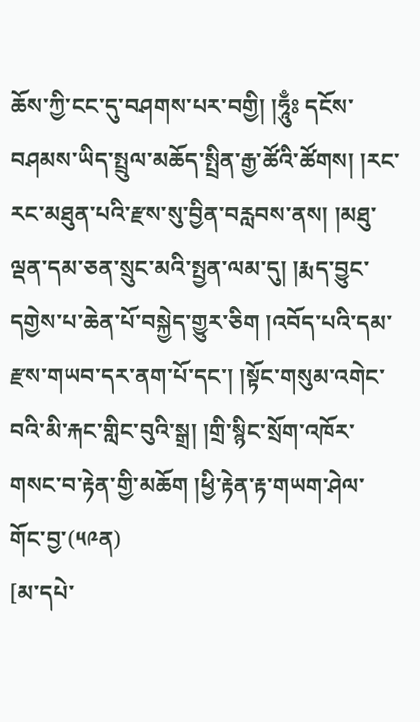ཆོས་ཀྱི་ངང་དུ་བཤགས་པར་བགྱི། །ཧཱུྃཿ དངོས་བཤམས་ཡིད་སྤྲུལ་མཆོད་སྤྲིན་རྒྱ་ཚོའི་ཚོགས། །རང་རང་མཐུན་པའི་རྫས་སུ་བྱིན་བརླབས་ནས། །མཐུ་ལྡན་དམ་ཅན་སྲུང་མའི་སྤྱན་ལམ་དུ། །རྨད་བྱུང་དགྱེས་པ་ཆེན་པོ་བསྐྱེད་གྱུར་ཅིག །འབོད་པའི་དམ་རྫས་གཡབ་དར་ནག་པོ་དང་། །སྟོང་གསུམ་འགེང་བའི་མི་རྐང་གླིང་བུའི་སྒྲ། །གྲི་སྙིང་སྲོག་འཁོར་གསང་བ་རྟེན་གྱི་མཆོག །ཕྱི་རྟེན་རྟ་གཡག་ཤེལ་གོང་བྱ་(༥༩ན)
[མ་དཔེ་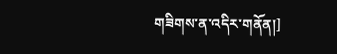གཟིགས་ན་འདིར་གནོན།]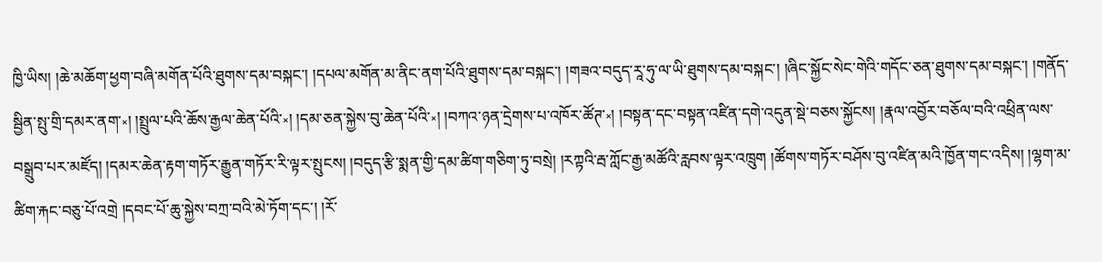ཁྱི་ཡིས། །ཆེ་མཆོག་ཕྱག་བཞི་མགོན་པོའི་ཐུགས་དམ་བསྐང་། །དཔལ་མགོན་མ་ནིང་ནག་པོའི་ཐུགས་དམ་བསྐང་། །གཟའ་བདུད་རཱ་ཧུ་ལ་ཡི་ཐུགས་དམ་བསྐང་། །ཞིང་སྐྱོང་སེང་གེའི་གདོང་ཅན་ཐུགས་དམ་བསྐང་། །གནོད་སྦྱིན་སྤུ་གྲི་དམར་ནག་༝། །སྤྲུལ་པའི་ཆོས་རྒྱལ་ཆེན་པོའི་༝། །དམ་ཅན་སྐྱེས་བུ་ཆེན་པོའི་༝། །བཀའ་ཉན་དྲེགས་པ་འཁོར་ཚོཊ་༝། །བསྟན་དང་བསྟན་འཛིན་དགེ་འདུན་སྡེ་བཅས་སྐྱོངས། །རྣལ་འབྱོར་བཅོལ་བའི་འཕྲིན་ལས་བསྒྲུབ་པར་མཛོད། །དམར་ཆེན་རྟག་གཏོར་རྒྱུན་གཏོར་རི་ལྟར་སྤུངས། །བདུད་རྩི་སྨན་གྱི་དམ་ཚིག་གཅིག་ཏུ་བསྲེ། །རཀྟའི་རྦ་ཀློང་རྒྱ་མཚོའི་རླབས་ལྟར་འཁྲུག །ཚོགས་གཏོར་བཤོས་བུ་འཛིན་མའི་ཁྱོན་གང་འདིས། །ལྷག་མ་ཚིག་རྐང་བཅུ་པོ་འགྲེ །དབང་པོ་ཆུ་སྐྱེས་བཀྲ་བའི་མེ་ཏོག་དང་། །རོ་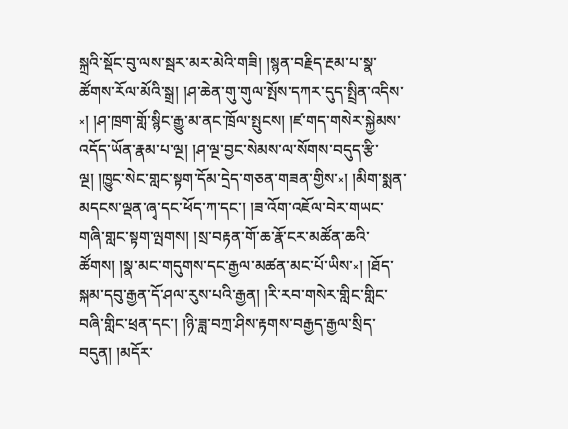སྐྲའི་སྡོང་བུ་ལས་སྦར་མར་མེའི་གཟི། །སྙན་བརྗིད་རྔམ་པ་སྣ་ཚོགས་རོལ་མོའི་སྒྲ། །ཤ་ཆེན་གུ་གུལ་སྤོས་དཀར་དུད་སྤྲིན་འདིས་༝། །ཤ་ཁྲག་གློ་སྙིང་རྒྱུ་མ་ནང་ཁྲོལ་སྤུངས། །ཛ་གད་གསེར་སྐྱེམས་འདོད་ཡོན་རྣམ་པ་ལྔ། །ཤ་ལྔ་བྱང་སེམས་ལ་སོགས་བདུད་རྩི་ལྔ། །ཁྱུང་སེང་གླང་སྟག་དོམ་དྲེད་གཅན་གཟན་གྱིས་༝། །མིག་སྨན་མདངས་ལྡན་ཞྭ་དང་ཕོད་ཀ་དང་། །ཟ་འོག་འཇོལ་བེར་གཡང་གཞི་གླང་སྟག་ལྤགས། །སྲ་བརྟན་གོ་ཆ་རྣོ་ངར་མཚོན་ཆའི་ཚོགས། །སྣ་མང་གདུགས་དང་རྒྱལ་མཚན་མང་པོ་ཡིས་༝། །ཐོད་སྐམ་དབུ་རྒྱན་དོ་ཤལ་རུས་པའི་རྒྱན། །རི་རབ་གསེར་གླིང་གླིང་བཞི་གླིང་ཕྲན་དང་། །ཉི་ཟླ་བཀྲ་ཤིས་རྟགས་བརྒྱད་རྒྱལ་སྲིད་བདུན། །མདོར་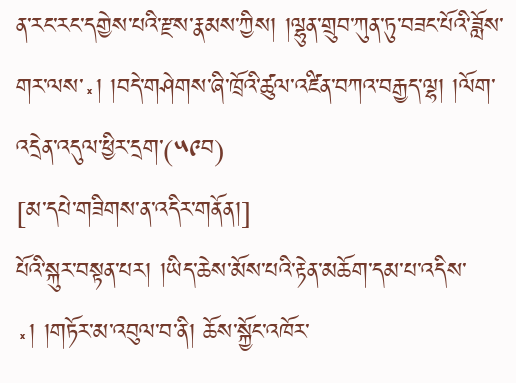ན་རང་རང་དགྱེས་པའི་རྫས་རྣམས་ཀྱིས། །ལྷུན་གྲུབ་ཀུན་ཏུ་བཟང་པོའི་ཟློས་གར་ལས་༝། །བདེ་གཤེགས་ཞི་ཁྲོའི་ཚུལ་འཛིན་བཀའ་བརྒྱད་ལྷ། །ལོག་འདྲེན་འདུལ་ཕྱིར་དྲག་(༥༩བ)
[མ་དཔེ་གཟིགས་ན་འདིར་གནོན།]
པོའི་སྐུར་བསྟན་པར། །ཡིད་ཆེས་མོས་པའི་རྟེན་མཆོག་དམ་པ་འདིས་༝། །གཏོར་མ་འབུལ་བ་ནི། ཆོས་སྐྱོང་འཁོར་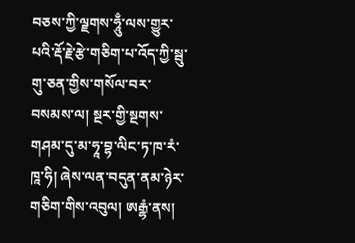བཅས་ཀྱི་ལྗགས་ཧཱུྃ་ལས་གྱུར་པའི་རྡོ་རྗེ་རྩེ་གཅིག་པ་འོད་ཀྱི་སྦུ་གུ་ཅན་གྱིས་གསོལ་བར་བསམས་ལ། སྔར་གྱི་སྔགས་གཤམ་དུ་མ་ཧཱ་བྷ་ལིང་ཏ་ཁ་རཾ་ཁཱ་ཧི། ཞེས་ལན་བདུན་ནམ་ཉེར་གཅིག་གིས་འབུལ། ཨརྒྷཾ་ནས།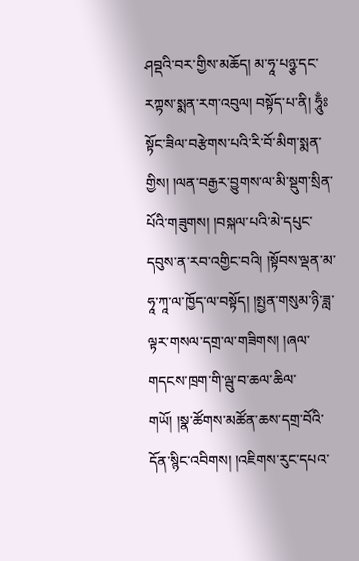ཤབྡའི་བར་གྱིས་མཆོད། མ་ཧཱ་པཉྩ་དང་རཀྟས་སྨན་རག་འབུལ། བསྟོད་པ་ནི། ཧཱུྃཿ སྟོང་ཟིལ་བརྩེགས་པའི་རི་བོ་མིག་སྨན་གྱིས། །ལན་བརྒྱར་བྱུགས་ལ་མི་སྡུག་སྲིན་པོའི་གཟུགས། །བསྐལ་པའི་མེ་དཔུང་དབུས་ན་རབ་འགྱིང་བའི། །སྟོབས་ལྡན་མ་ཧཱ་ཀཱ་ལ་ཁྱོད་ལ་བསྟོད། །སྤྱན་གསུམ་ཉི་ཟླ་ལྟར་གསལ་དགྲ་ལ་གཟིགས། །ཞལ་གདངས་ཁྲག་གི་ལྦུ་བ་ཆལ་ཆིལ་གཡོ། །སྣ་ཚོགས་མཚོན་ཆས་དགྲ་བོའི་དོན་སྙིང་འབིགས། །འཇིགས་རུང་དཔའ་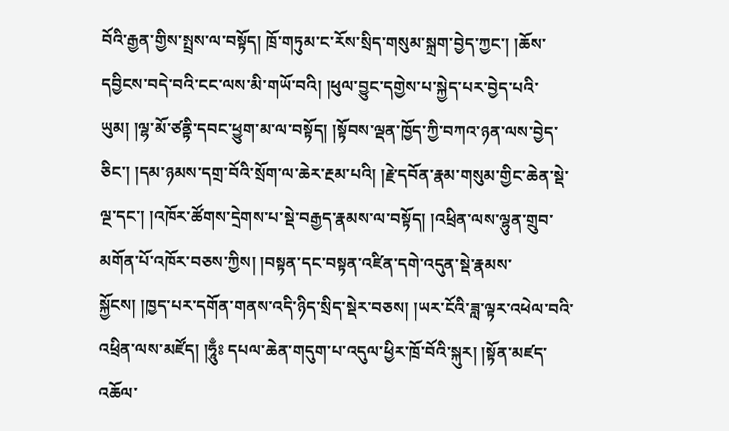བོའི་རྒྱན་གྱིས་སྤྲས་ལ་བསྟོད། ཁྲོ་གཏུམ་ང་རོས་སྲིད་གསུམ་སྐྲག་བྱེད་ཀྱང་། །ཆོས་དབྱིངས་བདེ་བའི་ངང་ལས་མི་གཡོ་བའི། །ཕུལ་བྱུང་དགྱེས་པ་སྐྱེད་པར་བྱེད་པའི་ཡུམ། །ལྷ་མོ་ཙནྟི་དབང་ཕྱུག་མ་ལ་བསྟོད། །སྟོབས་ལྡན་ཁྱོད་ཀྱི་བཀའ་ཉན་ལས་བྱེད་ཅིང་། །དམ་ཉམས་དགྲ་བོའི་སྲོག་ལ་ཆེར་རྔམ་པའི། །རྗེ་དབོན་རྣམ་གསུམ་གྱིང་ཆེན་སྡེ་ལྔ་དང་། །འཁོར་ཚོགས་དྲེགས་པ་སྡེ་བརྒྱད་རྣམས་ལ་བསྟོད། །འཕྲིན་ལས་ལྷུན་གྲུབ་མགོན་པོ་འཁོར་བཅས་ཀྱིས། །བསྟན་དང་བསྟན་འཛིན་དགེ་འདུན་སྡེ་རྣམས་སྐྱོངས། །ཁྱད་པར་དགོན་གནས་འདི་ཉིད་སྲིད་སྡེར་བཅས། །ཡར་ངོའི་ཟླ་ལྟར་འཕེལ་བའི་འཕྲིན་ལས་མཛོད། །ཧཱུྃཿ དཔལ་ཆེན་གདུག་པ་འདུལ་ཕྱིར་ཁྲོ་བོའི་སྐུར། །སྟོན་མཛད་འཆོལ་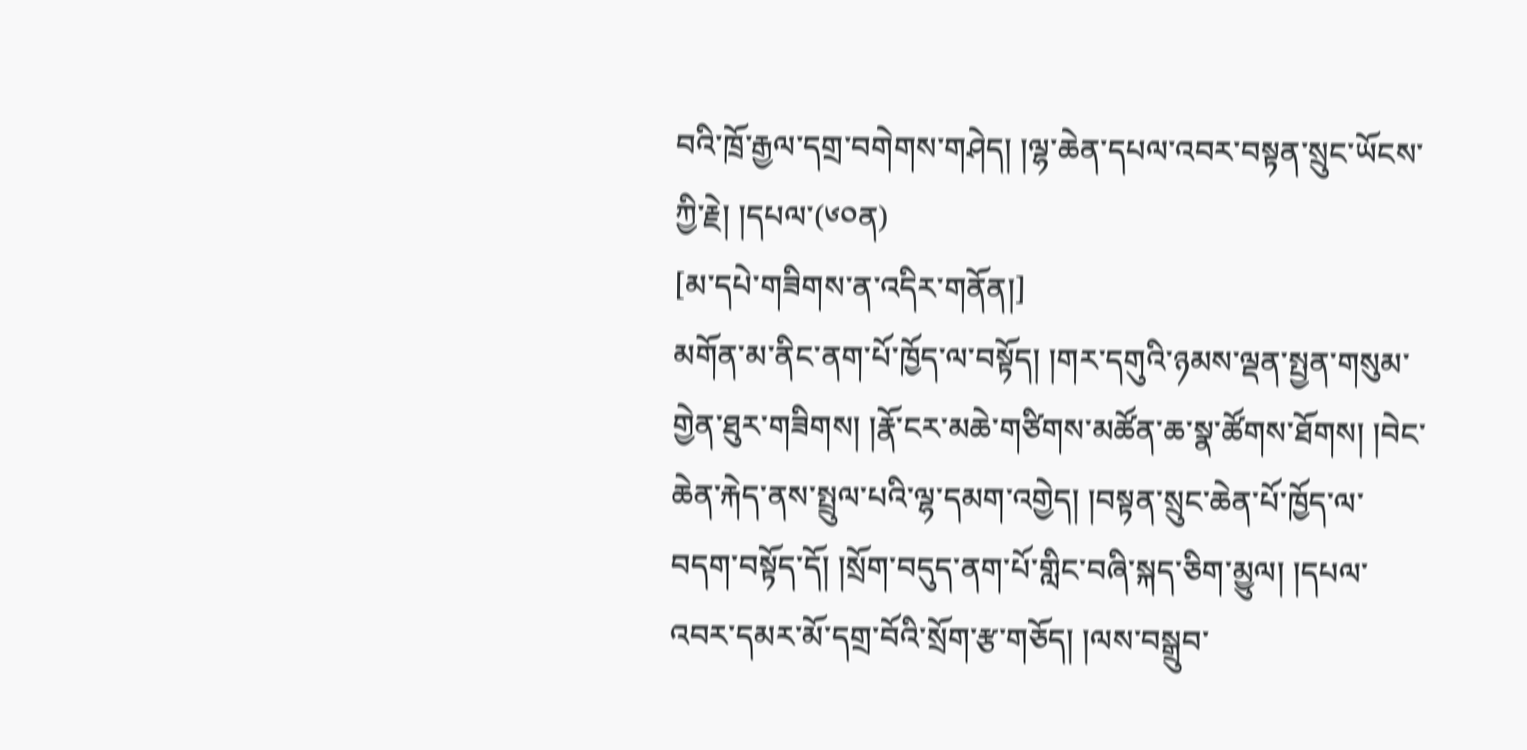བའི་ཁྲོ་རྒྱལ་དགྲ་བགེགས་གཤེད། །ལྷ་ཆེན་དཔལ་འབར་བསྟན་སྲུང་ཡོངས་ཀྱི་རྗེ། །དཔལ་(༦༠ན)
[མ་དཔེ་གཟིགས་ན་འདིར་གནོན།]
མགོན་མ་ནིང་ནག་པོ་ཁྱོད་ལ་བསྟོད། །གར་དགུའི་ཉམས་ལྡན་སྤྱན་གསུམ་གྱེན་ཐུར་གཟིགས། །རྣོ་ངར་མཆེ་གཙིགས་མཚོན་ཆ་སྣ་ཚོགས་ཐོགས། །བེང་ཆེན་རྐེད་ནས་སྤྲུལ་པའི་ལྷ་དམག་འགྱེད། །བསྟན་སྲུང་ཆེན་པོ་ཁྱོད་ལ་བདག་བསྟོད་དོ། །སྲོག་བདུད་ནག་པོ་གླིང་བཞི་སྐད་ཅིག་མྱུལ། །དཔལ་འབར་དམར་མོ་དགྲ་བོའི་སྲོག་རྩ་གཅོད། །ལས་བསྒྲུབ་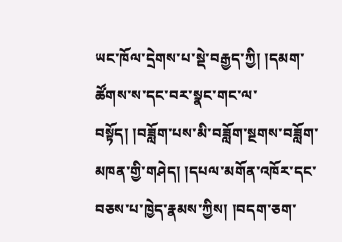ཡང་ཁོལ་དྲེགས་པ་སྡེ་བརྒྱད་ཀྱི། །དམག་ཚོགས་ས་དང་བར་སྣང་གང་ལ་བསྟོད། །བཟློག་པས་མི་བཟློག་སྔགས་བཟློག་མཁན་གྱི་གཤེད། །དཔལ་མགོན་འཁོར་དང་བཅས་པ་ཁྱེད་རྣམས་ཀྱིས། །བདག་ཅག་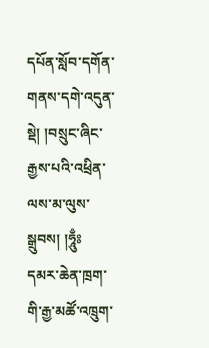དཔོན་སློབ་དགོན་གནས་དགེ་འདུན་སྡེ། །བསྲུང་ཞིང་རྒྱས་པའི་འཕྲིན་ལས་མ་ལུས་སྒྲུབས། །ཧཱུྃཿ དམར་ཆེན་ཁྲག་གི་རྒྱ་མཚོ་འཁྲུག་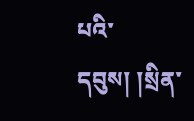པའི་དབུས། །སྲིན་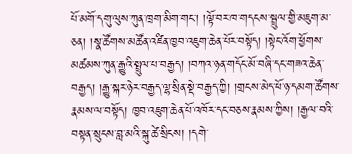པོ་མགོ་དགུ་ལུས་ཀུན་ཁྲག་མིག་གང་། །ལྟོ་བར་ཁ་གདངས་སྦྲུལ་གྱི་མཇུག་མ་ཅན། །སྣ་ཚོགས་མཚོན་འཛིན་ཁྱབ་འཇུག་ཆེན་པོར་བསྟོད། །སྟེང་འོག་ཕྱོགས་མཚམས་ཀུན་རྒྱུའི་སྤྲུལ་པ་བརྒྱད། །བཀའ་ཉན་གདོང་མོ་བཞི་དང་གཟའ་ཆེན་བརྒྱད། །རྒྱུ་སྐར་ཉེར་བརྒྱད་ལྷ་སྲིན་སྡེ་བརྒྱད་ཀྱི། །གྲངས་མེད་ཕོ་ཉ་དམག་ཚོགས་རྣམས་ལ་བསྟོད། ཁྱབ་འཇུག་ཆེན་པོ་འཁོར་དང་བཅས་རྣམས་ཀྱིས། །རྒྱལ་བའི་བསྟན་སྲུངས་བླ་མའི་སྐུ་ཚེ་སྲིངས། །དགེ་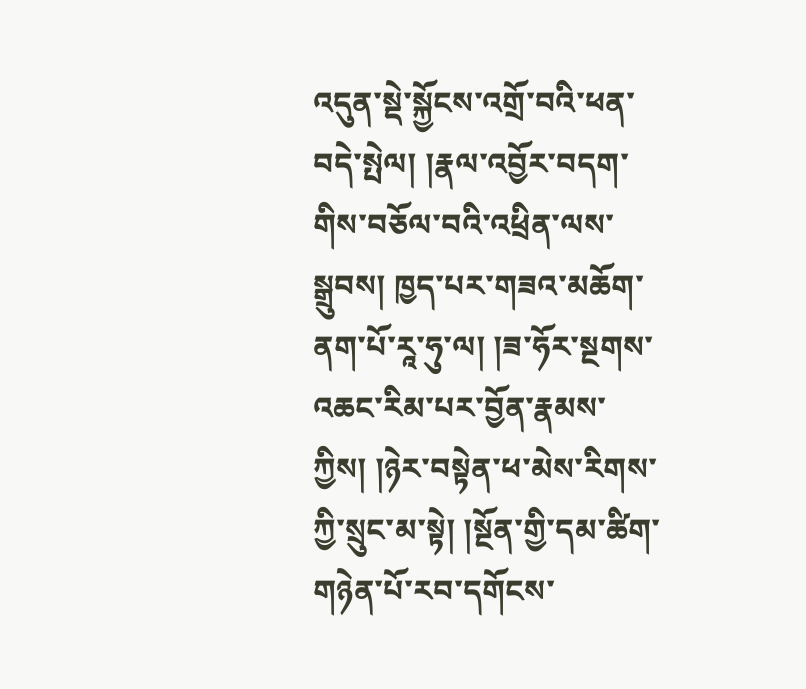འདུན་སྡེ་སྐྱོངས་འགྲོ་བའི་ཕན་བདེ་སྤེལ། །རྣལ་འབྱོར་བདག་གིས་བཅོལ་བའི་འཕྲིན་ལས་སྒྲུབས། ཁྱད་པར་གཟའ་མཆོག་ནག་པོ་རཱ་ཧུ་ལ། །ཟ་ཧོར་སྔགས་འཆང་རིམ་པར་བྱོན་རྣམས་ཀྱིས། །ཉེར་བསྟེན་ཕ་མེས་རིགས་ཀྱི་སྲུང་མ་སྟེ། །སྔོན་གྱི་དམ་ཚིག་གཉེན་པོ་རབ་དགོངས་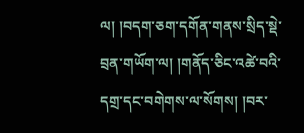ལ། །བདག་ཅག་དགོན་གནས་སྲིད་སྡེ་བྲན་གཡོག་ལ། །གནོད་ཅིང་འཚེ་བའི་དགྲ་དང་བགེགས་ལ་སོགས། །བར་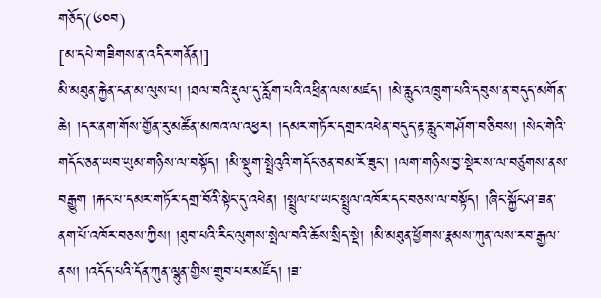གཅོད་(༦༠བ)
[མ་དཔེ་གཟིགས་ན་འདིར་གནོན།]
མི་མཐུན་རྐྱེན་ངན་མ་ལུས་པ། །ཐལ་བའི་རྡུལ་དུ་རློག་པའི་འཕྲིན་ལས་མཛད། །མེ་རླུང་འཁྲུག་པའི་དབུས་ན་བདུད་མགོན་ཆེ། །དར་ནག་གོས་གྱོན་རུ་མཚོན་མཁའ་ལ་འཕྱར། །དམར་གཏོར་དགྲར་འཕེན་བདུད་རྟ་རླུང་གཤོག་བཅིབས། །སེང་གེའི་གདོང་ཅན་ཡབ་ཡུམ་གཉིས་ལ་བསྟོད། །མི་སྡུག་སྤྲེའུའི་གདོང་ཅན་བམ་རོ་ཟུང་། །ལག་གཉིས་བྱ་སྡེར་ས་ལ་བཙུགས་ནས་བརྒྱུག །རྐང་པ་དམར་གཏོར་དགྲ་བོའི་སྟེང་དུ་འཕེན། །སྤྲུལ་པ་ཡང་སྤྲུལ་འཁོར་དང་བཅས་ལ་བསྟོད། །ཞིང་སྐྱོང་ཤ་ཟན་ནག་པོ་འཁོར་བཅས་ཀྱིས། །ཐུབ་པའི་རིང་ལུགས་སྤེལ་བའི་ཆོས་སྲིད་སྡེ། །མི་མཐུན་ཕྱོགས་རྣམས་ཀུན་ལས་རབ་རྒྱལ་ནས། །འདོད་པའི་དོན་ཀུན་ལྷུན་གྱིས་གྲུབ་པར་མཛོད། །ཟ་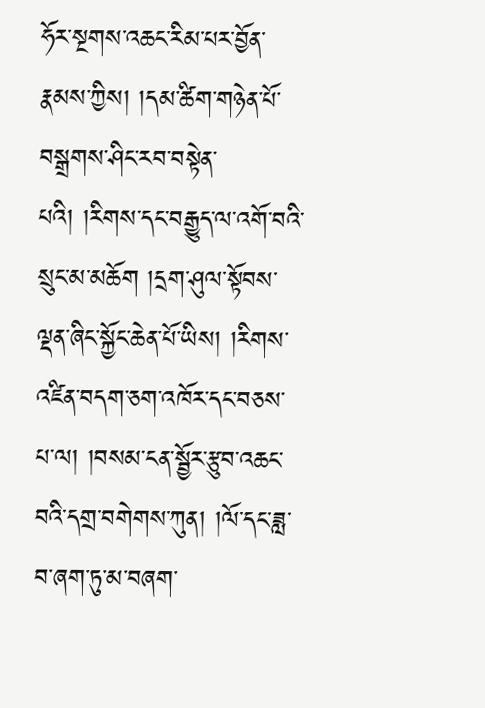ཧོར་སྔགས་འཆང་རིམ་པར་བྱོན་རྣམས་ཀྱིས། །དམ་ཚིག་གཉེན་པོ་བསྒྲགས་ཤིང་རབ་བསྟེན་པའི། །རིགས་དང་བརྒྱུད་ལ་འགོ་བའི་སྲུང་མ་མཆོག །དྲག་ཤུལ་སྟོབས་ལྡན་ཞིང་སྐྱོང་ཆེན་པོ་ཡིས། །རིགས་འཛིན་བདག་ཅག་འཁོར་དང་བཅས་པ་ལ། །བསམ་ངན་སྦྱོར་རྩུབ་འཆང་བའི་དགྲ་བགེགས་ཀུན། །ལོ་དང་ཟླ་བ་ཞག་ཏུ་མ་བཞག་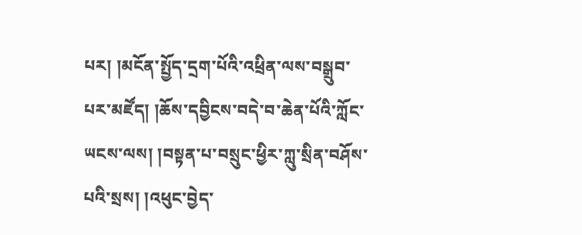པར། །མངོན་སྤྱོད་དྲག་པོའི་འཕྲིན་ལས་བསྒྲུབ་པར་མཛོད། །ཆོས་དབྱིངས་བདེ་བ་ཆེན་པོའི་ཀློང་ཡངས་ལས། །བསྟན་པ་བསྲུང་ཕྱིར་ཀླུ་སྲིན་བཤོས་པའི་སྲས། །འཕུང་བྱེད་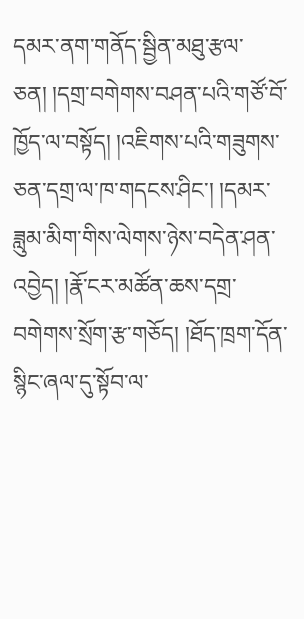དམར་ནག་གནོད་སྦྱིན་མཐུ་རྩལ་ཅན། །དགྲ་བགེགས་བཤན་པའི་གཙོ་བོ་ཁྱོད་ལ་བསྟོད། །འཇིགས་པའི་གཟུགས་ཅན་དགྲ་ལ་ཁ་གདངས་ཤིང་། །དམར་ཟླུམ་མིག་གིས་ལེགས་ཉེས་བདེན་ཤན་འབྱེད། །རྣོ་ངར་མཚོན་ཆས་དགྲ་བགེགས་སྲོག་རྩ་གཅོད། །ཐོད་ཁྲག་དོན་སྙིང་ཞལ་དུ་སྟོབ་ལ་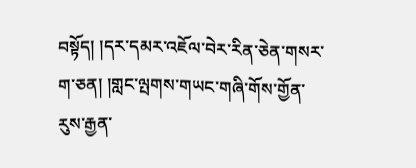བསྟོད། །དར་དམར་འཇོལ་བེར་རིན་ཅེན་གསར་ག་ཅན། །གླང་ལྤགས་གཡང་གཞི་གོས་གྱོན་རུས་རྒྱན་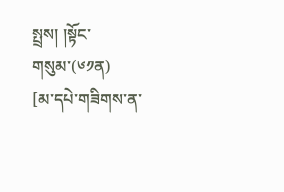སྤྲས། །སྟོང་གསུམ་(༦༡ན)
[མ་དཔེ་གཟིགས་ན་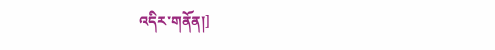འདིར་གནོན།]